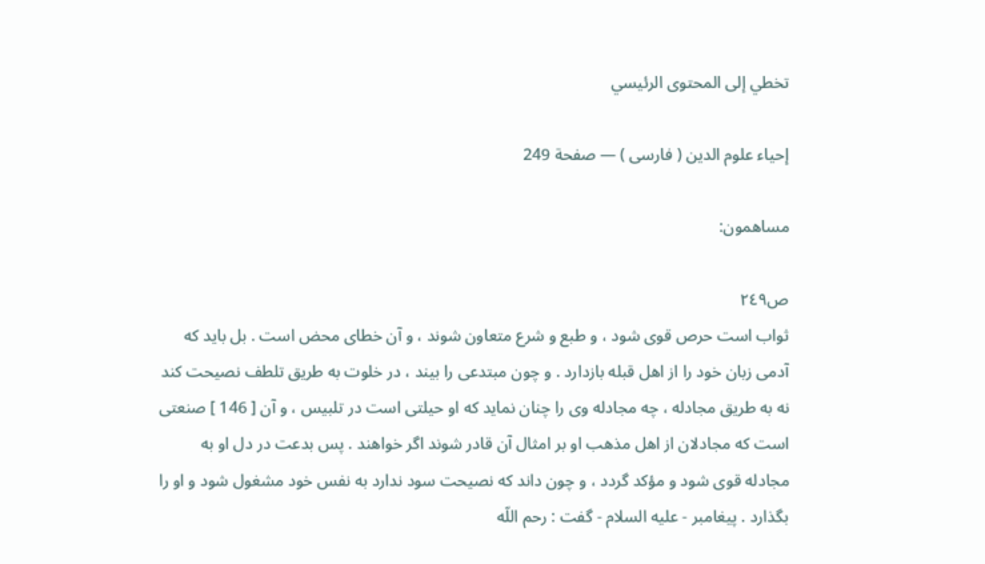تخطي إلى المحتوى الرئيسي

إحياء علوم الدين ( فارسى ) — صفحة 249

مساهمون:

ص٢٤٩
ثواب است حرص قوى شود ، و طبع و شرع متعاون شوند ، و آن خطاى محض است . بل بايد كه آدمى زبان خود را از اهل قبله بازدارد . و چون مبتدعى را بيند ، در خلوت به طريق تلطف نصيحت كند نه به طريق مجادله ، چه مجادله وى را چنان نمايد كه او حيلتى است در تلبيس ، و آن [ 146 ] صنعتى است كه مجادلان از اهل مذهب او بر امثال آن قادر شوند اگر خواهند . پس بدعت در دل او به مجادله قوى شود و مؤكد گردد ، و چون داند كه نصيحت سود ندارد به نفس خود مشغول شود و او را بگذارد . پيغامبر - عليه السلام - گفت : رحم اللّه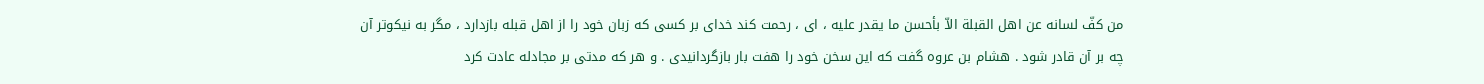من كفّ لسانه عن اهل القبلة الاّ بأحسن ما يقدر عليه ، اى ، رحمت كند خداى بر كسى كه زبان خود را از اهل قبله بازدارد ، مگر به نيكوتر آن چه بر آن قادر شود . هشام بن عروه گفت كه اين سخن خود را هفت بار بازگردانيدى . و هر كه مدتى بر مجادله عادت كرد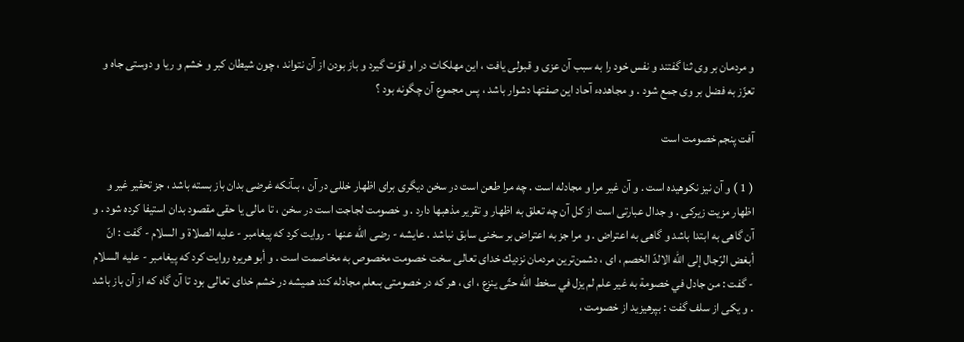و مردمان بر وى ثنا گفتند و نفس خود را به سبب آن عزى و قبولى يافت ، اين مهلكات در او قوّت گيرد و باز بودن از آن نتواند ، چون شيطان كبر و خشم و ريا و دوستى جاه و تعزّز به فضل بر وى جمع شود . و مجاهدهء آحاد اين صفتها دشوار باشد ، پس مجموع آن چگونه بود ؟

آفت پنجم خصومت است

( 1 ) و آن نيز نكوهيده است . و آن غير مرا و مجادله است . چه مرا طعن است در سخن ديگرى براى اظهار خللى در آن ، بىآنكه غرضى بدان باز بسته باشد ، جز تحقير غير و اظهار مزيت زيركى . و جدال عبارتى است از كل آن چه تعلق به اظهار و تقرير مذهبها دارد . و خصومت لجاجت است در سخن ، تا مالى يا حقى مقصود بدان استيفا كرده شود . و آن گاهى به ابتدا باشد و گاهى به اعتراض . و مرا جز به اعتراض بر سخنى سابق نباشد . عايشه - رضى اللّه عنها - روايت كرد كه پيغامبر - عليه الصلاة و السلام - گفت : انّ أبغض الرّجال إلى اللّه الالدّ الخصم ، اى ، دشمن‌ترين مردمان نزديك خداى تعالى سخت خصومت مخصوص به مخاصمت است . و أبو هريره روايت كرد كه پيغامبر - عليه السلام - گفت : من جادل في خصومة به غير علم لم يزل في سخط اللّه حتّى ينزع ، اى ، هر كه در خصومتى بىعلم مجادله كند هميشه در خشم خداى تعالى بود تا آن گاه كه از آن باز باشد . و يكى از سلف گفت : بپرهيزيد از خصومت ،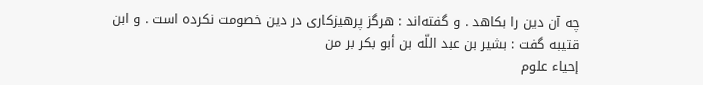چه آن دين را بكاهد . و گفته‌اند : هرگز پرهيزكارى در دين خصومت نكرده است . و ابن قتيبه گفت : بشير بن عبد اللّه بن أبو بكر بر من
إحياء علوم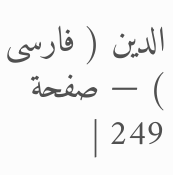الدين ( فارسى ) — صفحة 249 |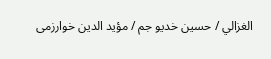الغزالي / حسين خديو جم / مؤيد الدين خوارزمى